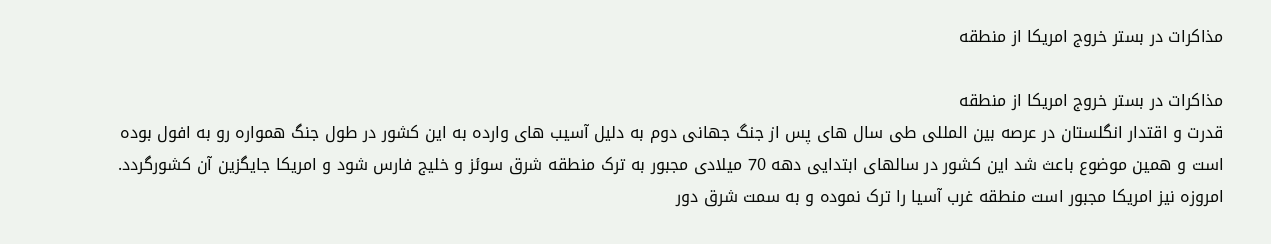مذاکرات در بستر خروج امریکا از منطقه

مذاکرات در بستر خروج امریکا از منطقه
قدرت و اقتدار انگلستان در عرصه بین المللی طی سال های پس از جنگ جهانی دوم به دلیل آسیب های وارده به این کشور در طول جنگ همواره رو به افول بوده است و همین موضوع باعث شد این کشور در سالهای ابتدایی دهه 70 میلادی مجبور به ترک منطقه شرق سوئز و خلیج فارس شود و امریکا جایگزین آن کشورگردد. امروزه نیز امریکا مجبور است منطقه غرب آسیا را ترک نموده و به سمت شرق دور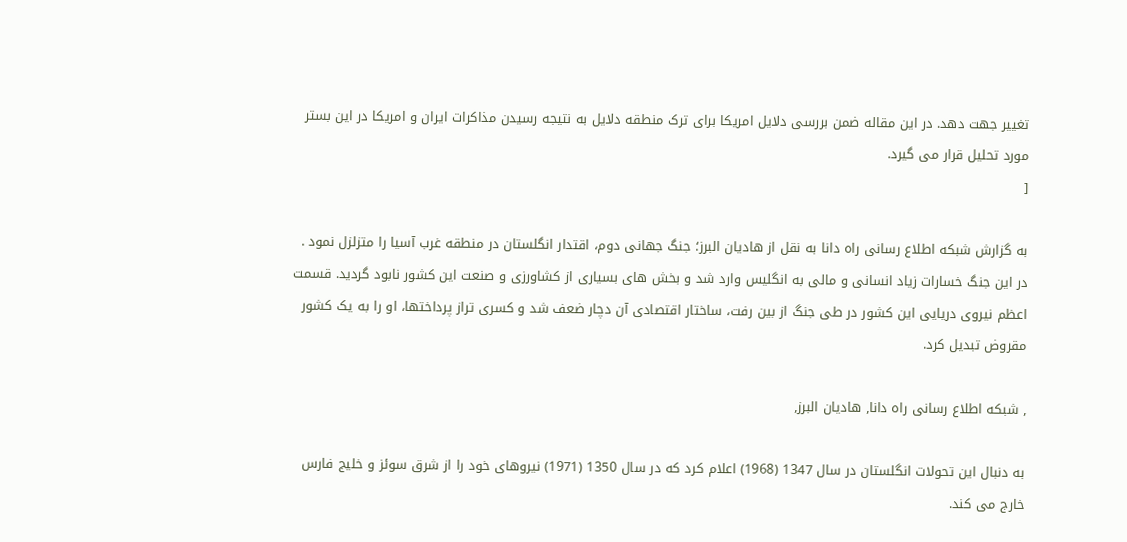تغییر جهت دهد. در این مقاله ضمن بررسی دلایل امریکا برای ترک منطقه دلایل به نتیجه رسیدن مذاکرات ایران و امریکا در این بستر مورد تحلیل قرار می گیرد.
[

به گزارش شبکه اطلاع رسانی راه دانا به نقل از هادیان البرز؛ جنگ جهانی دوم، اقتدار انگلستان در منطقه غرب آسیا را متزلزل نمود . در این جنگ خسارات زیاد انسانی و مالی به انگلیس وارد شد و بخش های بسیاری از کشاورزی و صنعت این کشور نابود گردید. قسمت اعظم نیروی دریایی این کشور در طی جنگ از بین رفت، ساختار اقتصادی آن دچار ضعف شد و کسری تراز پرداختها، او را به یک کشور مقروض تبدیل کرد.

, شبکه اطلاع رسانی راه دانا, هادیان البرز,

به دنبال این تحولات انگلستان در سال 1347 (1968) اعلام کرد که در سال 1350 (1971) نیروهای خود را از شرق سوئز و خلیج فارس خارج می کند.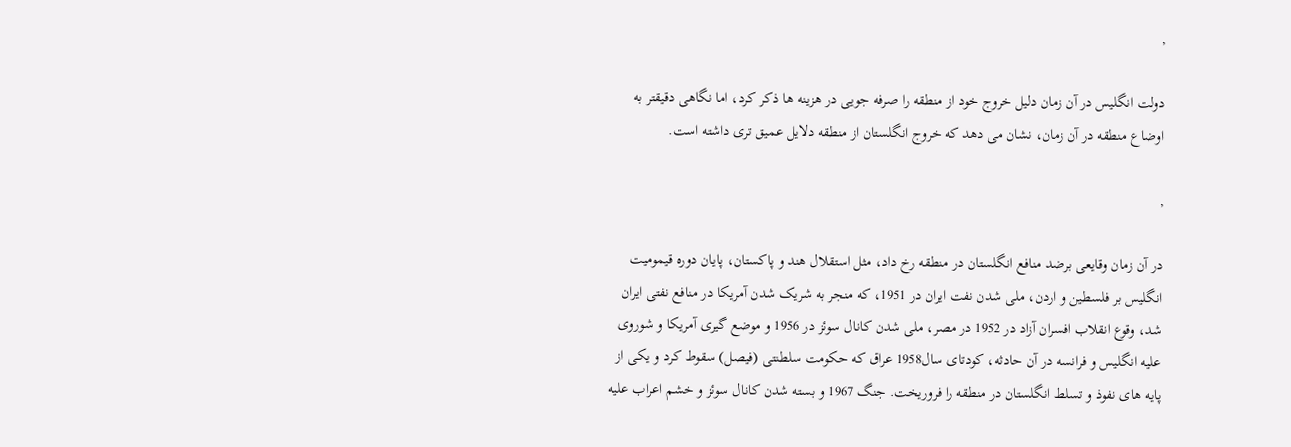,

دولت انگلیس در آن زمان دلیل خروج خود از منطقه را صرفه جویی در هزینه ها ذکر کرد، اما نگاهی دقیقتر به اوضاع منطقه در آن زمان، نشان می دهد که خروج انگلستان از منطقه دلایل عمیق تری داشته است.

,

در آن زمان وقایعی برضد منافع انگلستان در منطقه رخ داد، مثل استقلال هند و پاکستان، پایان دوره قیمومیت انگلیس بر فلسطین و اردن، ملی شدن نفت ایران در 1951، که منجر به شریک شدن آمریکا در منافع نفتی ایران شد، وقوع انقلاب افسران آزاد در 1952 در مصر، ملی شدن کانال سوئز در 1956 و موضع گیری آمریکا و شوروی علیه انگلیس و فرانسه در آن حادثه، کودتای سال1958 عراق که حکومت سلطنتی (فیصل) سقوط کرد و یکی از پایه های نفوذ و تسلط انگلستان در منطقه را فروریخت. جنگ 1967 و بسته شدن کانال سوئز و خشم اعراب علیه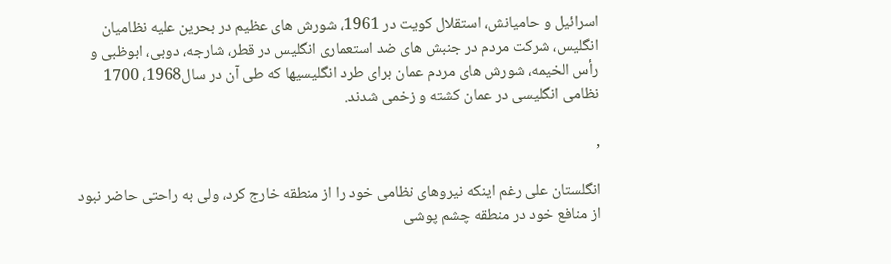اسرائیل و حامیانش، استقلال کویت در 1961، شورش های عظیم در بحرین علیه نظامیان انگلیس، شرکت مردم در جنبش های ضد استعماری انگلیس در قطر، شارجه، دوبی، ابوظبی و رأس الخیمه، شورش های مردم عمان برای طرد انگلیسیها که طی آن در سال1968، 1700 نظامی انگلیسی در عمان کشته و زخمی شدند.

,

انگلستان علی رغم اینکه نیروهای نظامی خود را از منطقه خارج کرد، ولی به راحتی حاضر نبود از منافع خود در منطقه چشم پوشی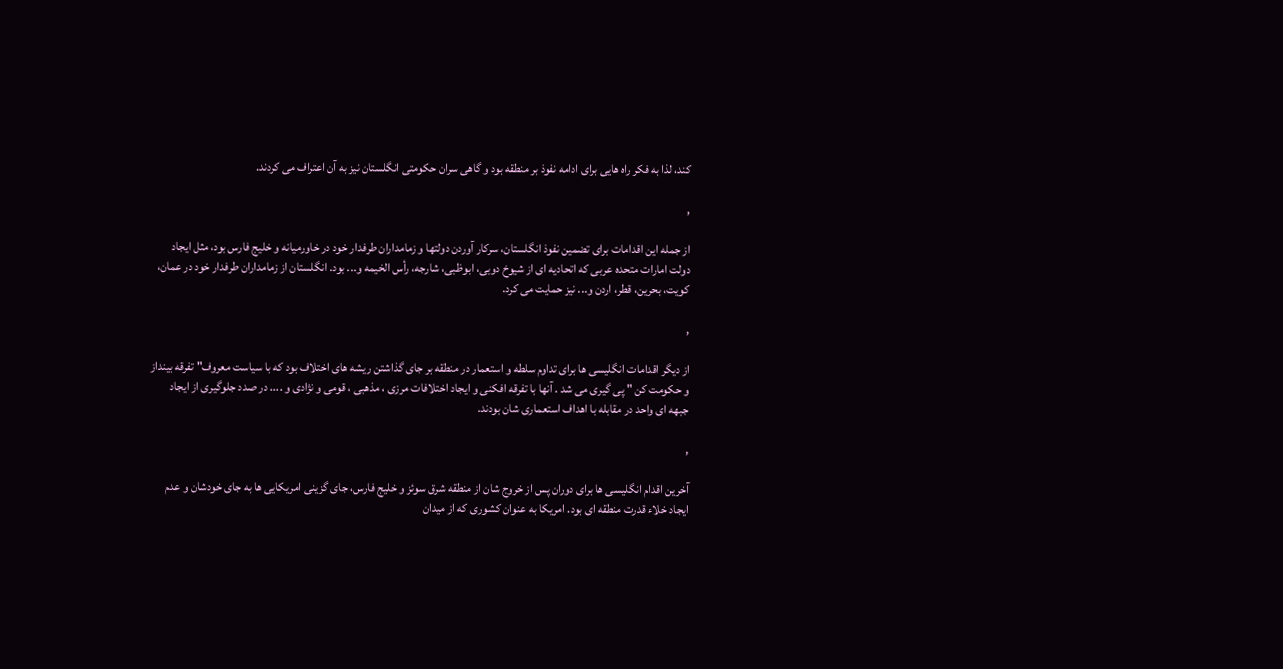کند، لذا به فکر راه هایی برای ادامه نفوذ بر منطقه بود و گاهی سران حکومتی انگلستان نیز به آن اعتراف می کردند.

,

از جمله این اقدامات برای تضمین نفوذ انگلستان، سرکار آوردن دولتها و زمامداران طرفدار خود در خاورمیانه و خلیج فارس بود، مثل ایجاد دولت امارات متحده عربی که اتحادیه ای از شیوخ دوبی، ابوظبی، شارجه، رأس الخیمه و... بود. انگلستان از زمامداران طرفدار خود در عمان، کویت، بحرین، قطر، اردن و... نیز حمایت می کرد.

,

از دیگر اقدامات انگلیسی ها برای تداوم سلطه و استعمار در منطقه بر جای گذاشتن ریشه های اختلاف بود که با سیاست معروف" تفرقه بینداز و حکومت کن " پی گیری می شد . آنها با تفرقه افکنی و ایجاد اختلافات مرزی ، مذهبی ، قومی و نژادی و .... در صدد جلوگیری از ایجاد جبهه ای واحد در مقابله با اهداف استعماری شان بودند.

,

آخرین اقدام انگلیسی ها برای دوران پس از خروج شان از منطقه شرق سوئز و خلیج فارس، جای گزینی امریکایی ها به جای خودشان و عدم ایجاد خلاء قدرت منطقه ای بود. امریکا به عنوان کشوری که از میدان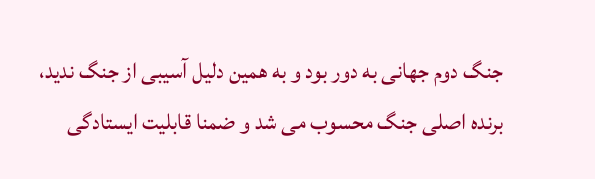جنگ دوم جهانی به دور بود و به همین دلیل آسیبی از جنگ ندید، برنده اصلی جنگ محسوب می شد و ضمنا قابلیت ایستادگی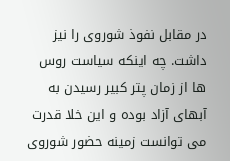در مقابل نفوذ شوروی را نیز داشت. چه اینکه سیاست روس ها از زمان پتر کبیر رسیدن به آبهای آزاد بوده و این خلا قدرت می توانست زمینه حضور شوروی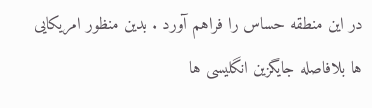در این منطقه حساس را فراهم آورد . بدین منظور امریکایی ها بلافاصله جایگزین انگلیسی ها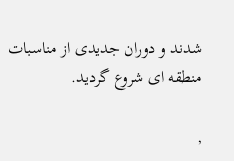شدند و دوران جدیدی از مناسبات منطقه ای شروع گردید.

,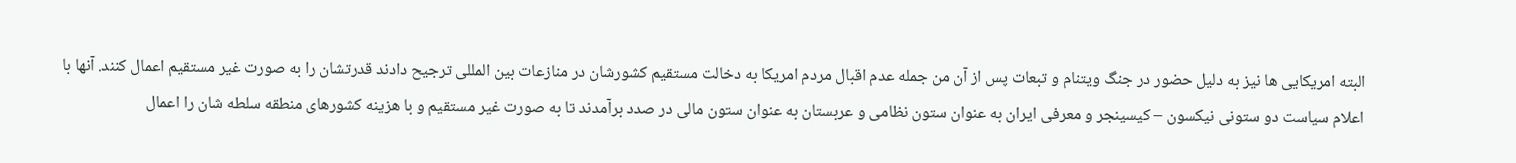البته امریکایی ها نیز به دلیل حضور در جنگ ویتنام و تبعات پس از آن من جمله عدم اقبال مردم امریکا به دخالت مستقیم کشورشان در منازعات بین المللی ترجیح دادند قدرتشان را به صورت غیر مستقیم اعمال کنند. آنها با اعلام سیاست دو ستونی نیکسون – کیسینجر و معرفی ایران به عنوان ستون نظامی و عربستان به عنوان ستون مالی در صدد برآمدند تا به صورت غیر مستقیم و با هزینه کشورهای منطقه سلطه شان را اعمال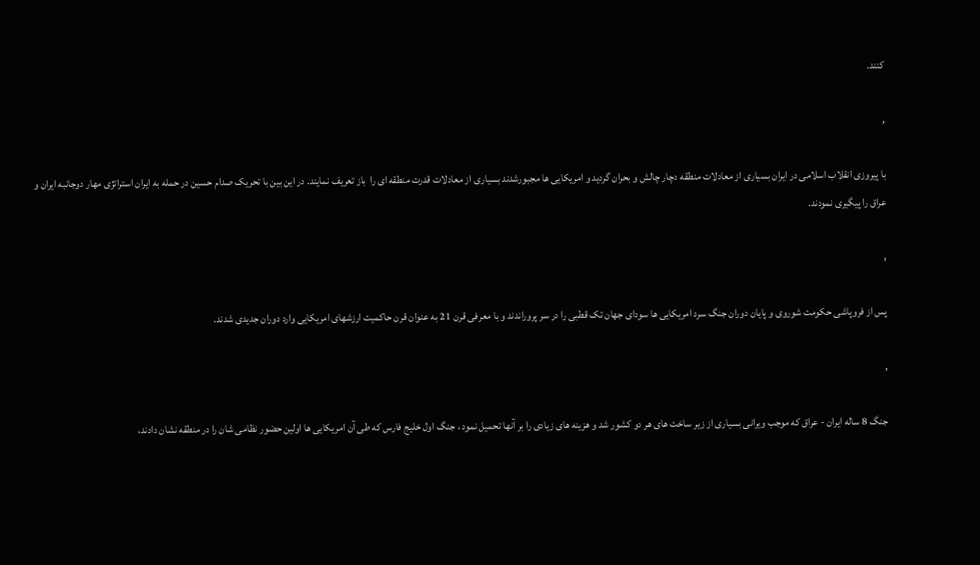کنند.

,

با پیروزی انقلاب اسلامی در ایران بسیاری از معادلات منطقه دچار چالش و بحران گردید و امریکایی ها مجبورشدند بسیاری از معادلات قدرت منطقه ای را  باز تعریف نمایند. در این بین با تحریک صدام حسین در حمله به ایران استراتژی مهار دوجانبه ایران و عراق را پیگیری نمودند.

,

پس از فروپاشی حکومت شوروی و پایان دوران جنگ سرد امریکایی ها سودای جهان تک قطبی را در سر پروراندند و با معرفی قرن 21 به عنوان قرن حاکمیت ارزشهای امریکایی وارد دوران جدیدی شدند.

,

جنگ 8 ساله ایران - عراق که موجب ویرانی بسیاری از زیر ساخت های هر دو کشور شد و هزینه های زیادی را بر آنها تحمیل نمود ، جنگ اول خلیج فارس که طی آن امریکایی ها اولین حضور نظامی شان را در منطقه نشان دادند،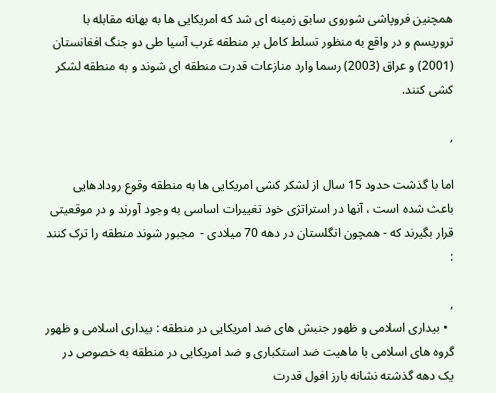همچنین فروپاشی شوروی سابق زمینه ای شد که امریکایی ها به بهانه مقابله با تروریسم و در واقع به منظور تسلط کامل بر منطقه غرب آسیا طی دو جنگ افغانستان (2001) و عراق (2003) رسما وارد منازعات قدرت منطقه ای شوند و به منطقه لشکر کشی کنند.

,

اما با گذشت حدود 15 سال از لشکر کشی امریکایی ها به منطقه وقوع رودادهایی باعث شده است ، آنها در استراتژی خود تغییرات اساسی به وجود آورند و در موقعیتی قرار بگیرند که - همچون انگلستان در دهه 70 میلادی -  مجبور شوند منطقه را ترک کنند :

,
  • بیداری اسلامی و ظهور جنبش های ضد امریکایی در منطقه : بیداری اسلامی و ظهور گروه های اسلامی با ماهیت ضد استکباری و ضد امریکایی در منطقه به خصوص در یک دهه گذشته نشانه بارز افول قدرت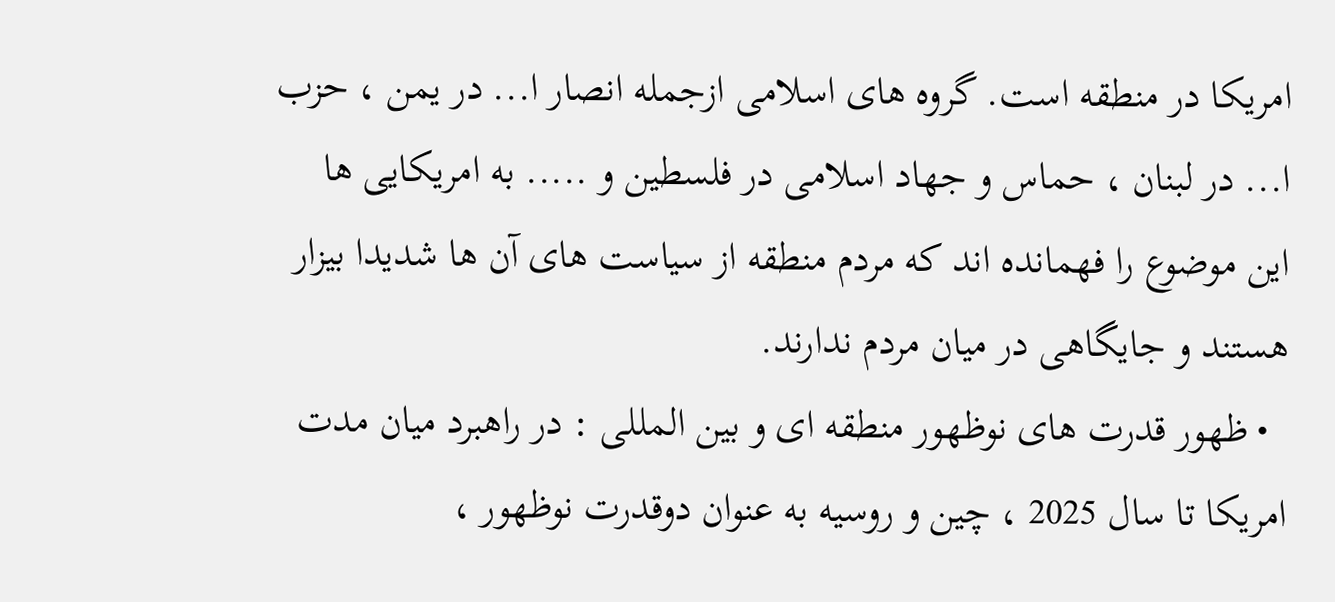امریکا در منطقه است. گروه های اسلامی ازجمله انصار ا... در یمن ، حزب ا... در لبنان ، حماس و جهاد اسلامی در فلسطین و ..... به امریکایی ها این موضوع را فهمانده اند که مردم منطقه از سیاست های آن ها شدیدا بیزار هستند و جایگاهی در میان مردم ندارند.
  • ظهور قدرت های نوظهور منطقه ای و بین المللی : در راهبرد میان مدت امریکا تا سال 2025 ، چین و روسیه به عنوان دوقدرت نوظهور ،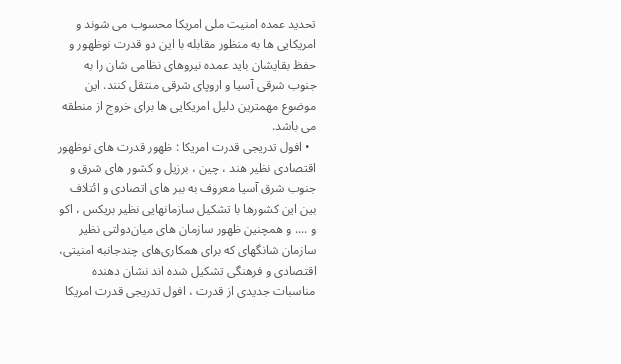تحدید عمده امنیت ملی امریکا محسوب می شوند و امریکایی ها به منظور مقابله با این دو قدرت نوظهور و حفظ بقایشان باید عمده نیروهای نظامی شان را به جنوب شرقی آسیا و اروپای شرقی منتقل کنند. این موضوع مهمترین دلیل امریکایی ها برای خروج از منطقه می باشد.
  • افول تدریجی قدرت امریکا : ظهور قدرت های نوظهور اقتصادی نظیر هند ، چین ، برزیل و کشور های شرق و جنوب شرق آسیا معروف به ببر های اتصادی و ائتلاف بین این کشورها با تشکیل سازمانهایی نظیر بریکس ، اکو و .... و همچنین ظهور سازمان های میان‌دولتی نظیر سازمان شانگهای که برای همکاری‌های چندجانبه امنیتی، اقتصادی و فرهنگی تشکیل شده اند نشان دهنده مناسبات جدیدی از قدرت ، افول تدریجی قدرت امریکا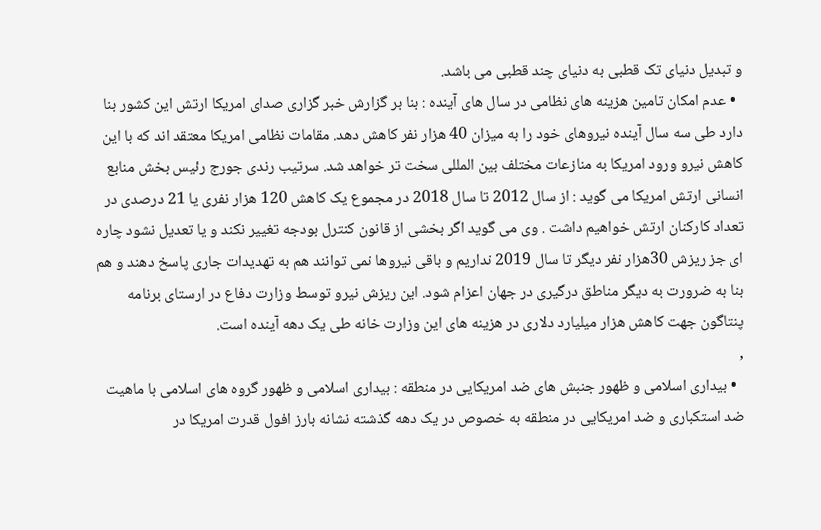و تبدیل دنیای تک قطبی به دنیای چند قطبی می باشد.
  • عدم امکان تامین هزینه های نظامی در سال های آینده : بنا بر گزارش خبر گزاری صدای امریکا ارتش این کشور بنا دارد طی سه سال آینده نیروهای خود را به میزان 40 هزار نفر کاهش دهد. مقامات نظامی امریکا معتقد اند که با این کاهش نیرو ورود امریکا به منازعات مختلف بین المللی سخت تر خواهد شد. سرتیب رندی جورج رئیس بخش منابع انسانی ارتش امریکا می گوید : از سال 2012 تا سال 2018 در مجموع یک کاهش 120 هزار نفری یا 21 درصدی در تعداد کارکنان ارتش خواهیم داشت . وی می گوید اگر بخشی از قانون کنترل بودجه تغییر نکند و یا تعدیل نشود چاره ای جز ریزش 30هزار نفر دیگر تا سال 2019 نداریم و باقی نیروها نمی توانند هم به تهدیدات جاری پاسخ دهند و هم بنا به ضرورت به دیگر مناطق درگیری در جهان اعزام شود. این ریزش نیرو توسط وزارت دفاع در ارستای برنامه پنتاگون جهت کاهش هزار میلیارد دلاری در هزینه های این وزارت خانه طی یک دهه آینده است.
,
  • بیداری اسلامی و ظهور جنبش های ضد امریکایی در منطقه : بیداری اسلامی و ظهور گروه های اسلامی با ماهیت ضد استکباری و ضد امریکایی در منطقه به خصوص در یک دهه گذشته نشانه بارز افول قدرت امریکا در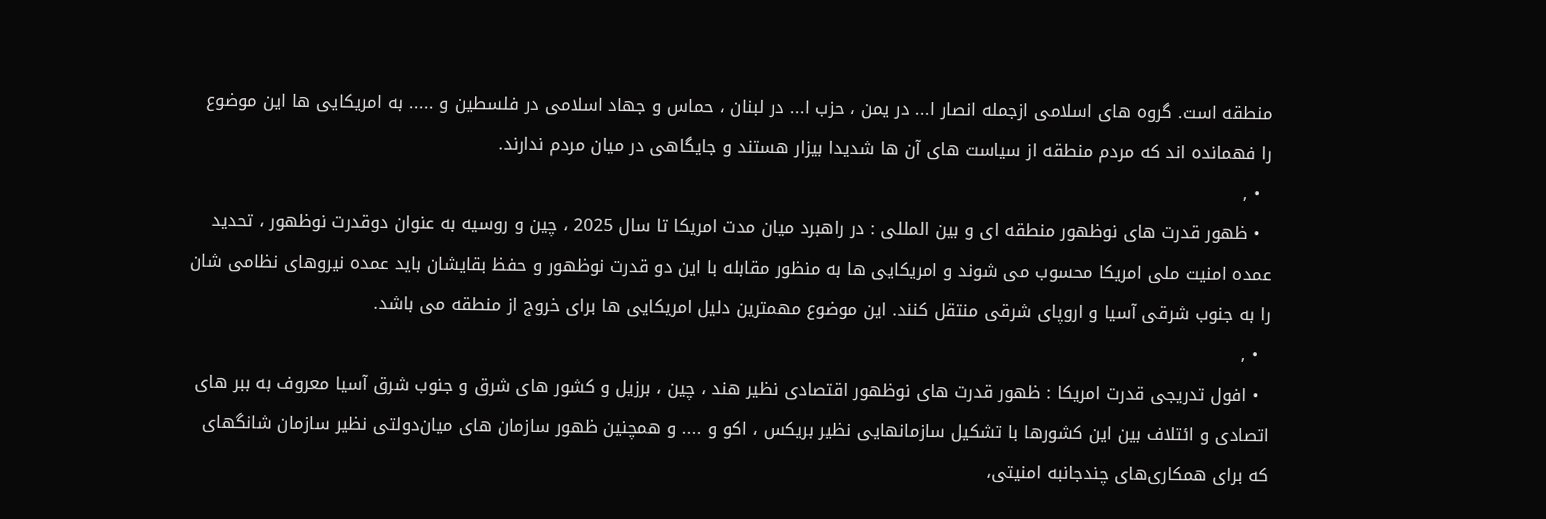منطقه است. گروه های اسلامی ازجمله انصار ا... در یمن ، حزب ا... در لبنان ، حماس و جهاد اسلامی در فلسطین و ..... به امریکایی ها این موضوع را فهمانده اند که مردم منطقه از سیاست های آن ها شدیدا بیزار هستند و جایگاهی در میان مردم ندارند.
  • ,
  • ظهور قدرت های نوظهور منطقه ای و بین المللی : در راهبرد میان مدت امریکا تا سال 2025 ، چین و روسیه به عنوان دوقدرت نوظهور ، تحدید عمده امنیت ملی امریکا محسوب می شوند و امریکایی ها به منظور مقابله با این دو قدرت نوظهور و حفظ بقایشان باید عمده نیروهای نظامی شان را به جنوب شرقی آسیا و اروپای شرقی منتقل کنند. این موضوع مهمترین دلیل امریکایی ها برای خروج از منطقه می باشد.
  • ,
  • افول تدریجی قدرت امریکا : ظهور قدرت های نوظهور اقتصادی نظیر هند ، چین ، برزیل و کشور های شرق و جنوب شرق آسیا معروف به ببر های اتصادی و ائتلاف بین این کشورها با تشکیل سازمانهایی نظیر بریکس ، اکو و .... و همچنین ظهور سازمان های میان‌دولتی نظیر سازمان شانگهای که برای همکاری‌های چندجانبه امنیتی،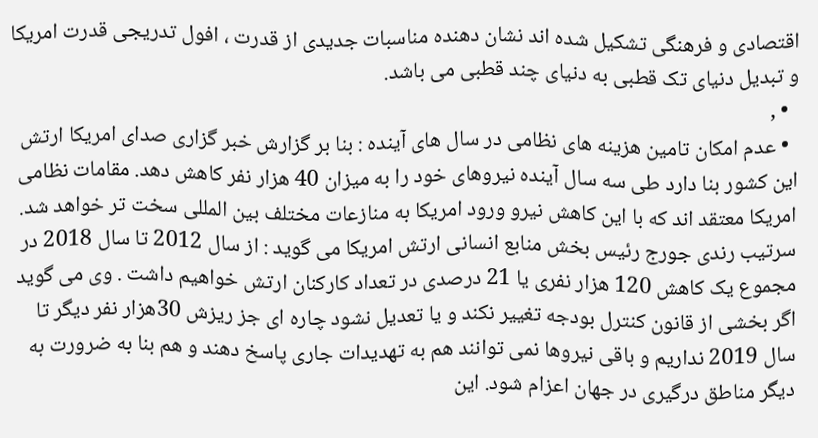اقتصادی و فرهنگی تشکیل شده اند نشان دهنده مناسبات جدیدی از قدرت ، افول تدریجی قدرت امریکا و تبدیل دنیای تک قطبی به دنیای چند قطبی می باشد.
  • ,
  • عدم امکان تامین هزینه های نظامی در سال های آینده : بنا بر گزارش خبر گزاری صدای امریکا ارتش این کشور بنا دارد طی سه سال آینده نیروهای خود را به میزان 40 هزار نفر کاهش دهد. مقامات نظامی امریکا معتقد اند که با این کاهش نیرو ورود امریکا به منازعات مختلف بین المللی سخت تر خواهد شد. سرتیب رندی جورج رئیس بخش منابع انسانی ارتش امریکا می گوید : از سال 2012 تا سال 2018 در مجموع یک کاهش 120 هزار نفری یا 21 درصدی در تعداد کارکنان ارتش خواهیم داشت . وی می گوید اگر بخشی از قانون کنترل بودجه تغییر نکند و یا تعدیل نشود چاره ای جز ریزش 30هزار نفر دیگر تا سال 2019 نداریم و باقی نیروها نمی توانند هم به تهدیدات جاری پاسخ دهند و هم بنا به ضرورت به دیگر مناطق درگیری در جهان اعزام شود. این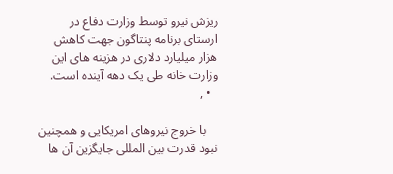ریزش نیرو توسط وزارت دفاع در ارستای برنامه پنتاگون جهت کاهش هزار میلیارد دلاری در هزینه های این وزارت خانه طی یک دهه آینده است.
  • ,

    با خروج نیروهای امریکایی و همچنین نبود قدرت بین المللی جایگزین آن ها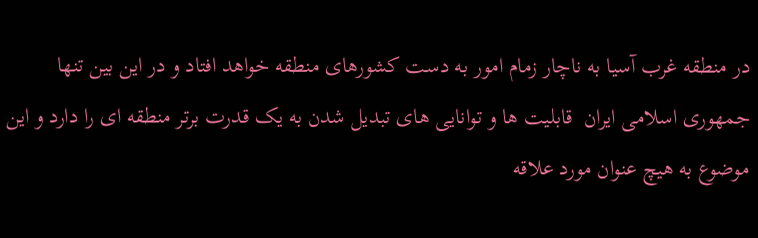در منطقه غرب آسیا به ناچار زمام امور به دست کشورهای منطقه خواهد افتاد و در این بین تنها جمهوری اسلامی ایران  قابلیت ها و توانایی های تبدیل شدن به یک قدرت برتر منطقه ای را دارد و این موضوع به هیچ عنوان مورد علاقه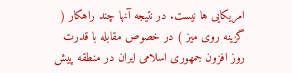امریکایی ها نیست. در نتیجه آنها چند راهکار ( گزینه روی میز ) در خصوص مقابله با قدرت روز افزون جمهوری اسلامی ایران در منطقه پیش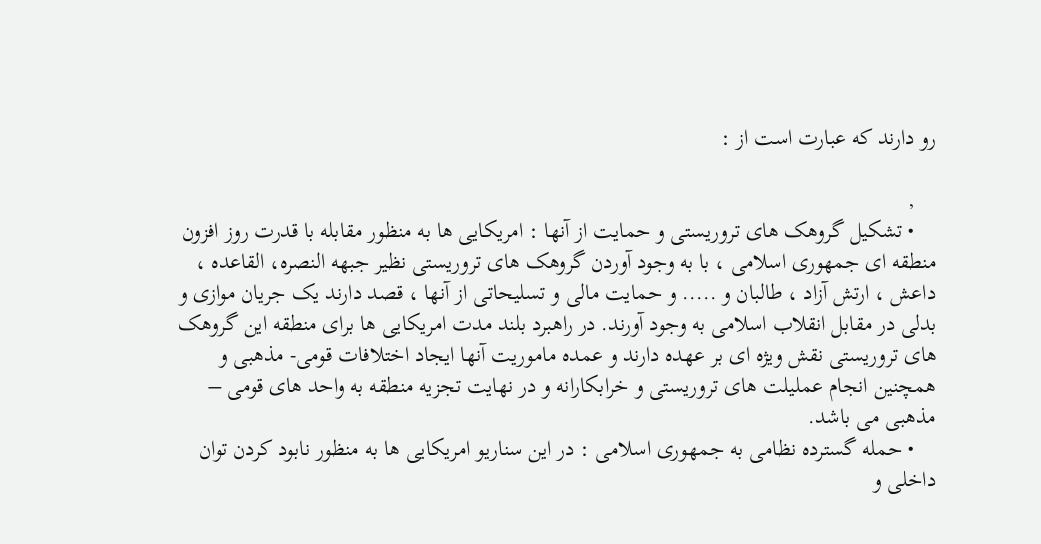رو دارند که عبارت است از :

    ,
    • تشکیل گروهک های تروریستی و حمایت از آنها : امریکایی ها به منظور مقابله با قدرت روز افزون منطقه ای جمهوری اسلامی ، با به وجود آوردن گروهک های تروریستی نظیر جبهه النصره، القاعده ، داعش ، ارتش آزاد ، طالبان و ..... و حمایت مالی و تسلیحاتی از آنها ، قصد دارند یک جریان موازی و بدلی در مقابل انقلاب اسلامی به وجود آورند. در راهبرد بلند مدت امریکایی ها برای منطقه این گروهک های تروریستی نقش ویژه ای بر عهده دارند و عمده ماموریت آنها ایجاد اختلافات قومی- مذهبی و همچنین انجام عملیلت های تروریستی و خرابکارانه و در نهایت تجزیه منطقه به واحد های قومی – مذهبی می باشد.
    • حمله گسترده نظامی به جمهوری اسلامی : در این سناریو امریکایی ها به منظور نابود کردن توان داخلی و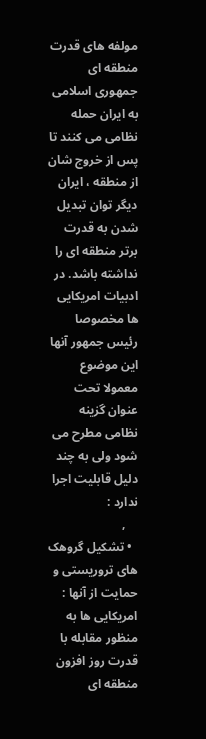مولفه های قدرت منطقه ای جمهوری اسلامی به ایران حمله نظامی می کنند تا پس از خروج شان از منطقه ، ایران دیگر توان تبدیل شدن به قدرت برتر منطقه ای را نداشته باشد. در ادبیات امریکایی ها مخصوصا رئیس جمهور آنها این موضوع معمولا تحت عنوان گزینه نظامی مطرح می شود ولی به چند دلیل قابلیت اجرا ندارد :
    ,
  • تشکیل گروهک های تروریستی و حمایت از آنها : امریکایی ها به منظور مقابله با قدرت روز افزون منطقه ای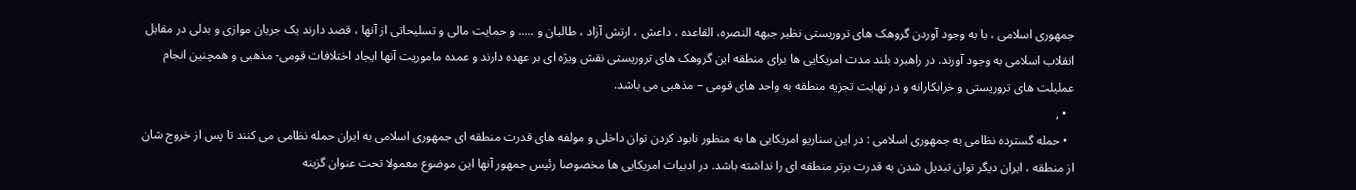جمهوری اسلامی ، با به وجود آوردن گروهک های تروریستی نظیر جبهه النصره، القاعده ، داعش ، ارتش آزاد ، طالبان و ..... و حمایت مالی و تسلیحاتی از آنها ، قصد دارند یک جریان موازی و بدلی در مقابل انقلاب اسلامی به وجود آورند. در راهبرد بلند مدت امریکایی ها برای منطقه این گروهک های تروریستی نقش ویژه ای بر عهده دارند و عمده ماموریت آنها ایجاد اختلافات قومی- مذهبی و همچنین انجام عملیلت های تروریستی و خرابکارانه و در نهایت تجزیه منطقه به واحد های قومی – مذهبی می باشد.
  • ,
  • حمله گسترده نظامی به جمهوری اسلامی : در این سناریو امریکایی ها به منظور نابود کردن توان داخلی و مولفه های قدرت منطقه ای جمهوری اسلامی به ایران حمله نظامی می کنند تا پس از خروج شان از منطقه ، ایران دیگر توان تبدیل شدن به قدرت برتر منطقه ای را نداشته باشد. در ادبیات امریکایی ها مخصوصا رئیس جمهور آنها این موضوع معمولا تحت عنوان گزینه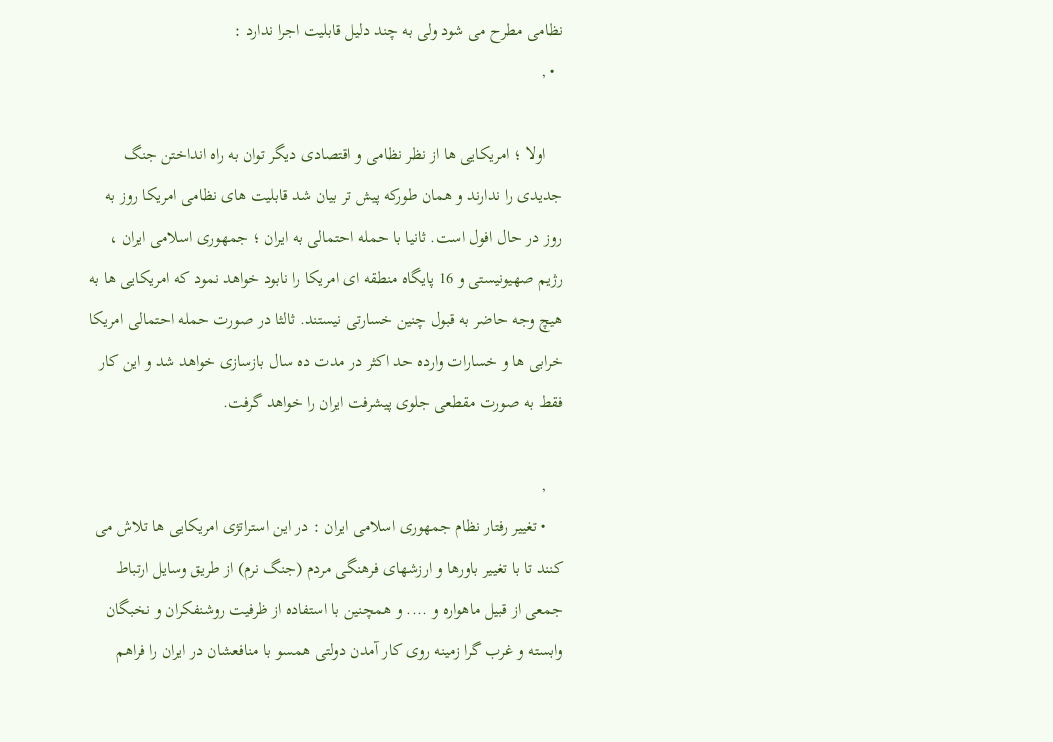نظامی مطرح می شود ولی به چند دلیل قابلیت اجرا ندارد :
  • ,

    اولا ؛ امریکایی ها از نظر نظامی و اقتصادی دیگر توان به راه انداختن جنگ جدیدی را ندارند و همان طورکه پیش تر بیان شد قابلیت های نظامی امریکا روز به روز در حال افول است. ثانیا با حمله احتمالی به ایران ؛ جمهوری اسلامی ایران ، رژیم صهیونیستی و 16 پایگاه منطقه ای امریکا را نابود خواهد نمود که امریکایی ها به هیچ وجه حاضر به قبول چنین خسارتی نیستند. ثالثا در صورت حمله احتمالی امریکا خرابی ها و خسارات وارده حد اکثر در مدت ده سال بازسازی خواهد شد و این کار فقط به صورت مقطعی جلوی پیشرفت ایران را خواهد گرفت.

    ,
    • تغییر رفتار نظام جمهوری اسلامی ایران : در این استراتژی امریکایی ها تلاش می کنند تا با تغییر باورها و ارزشهای فرهنگی مردم (جنگ نرم) از طریق وسایل ارتباط جمعی از قبیل ماهواره و .... و همچنین با استفاده از ظرفیت روشنفکران و نخبگان وابسته و غرب گرا زمینه روی کار آمدن دولتی همسو با منافعشان در ایران را فراهم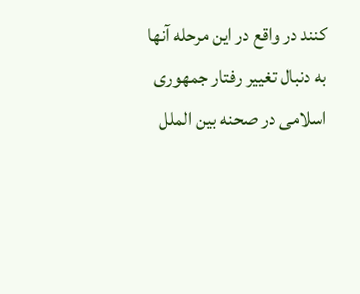کنند در واقع در این مرحله آنها به دنبال تغییر رفتار جمهوری اسلامی در صحنه بین الملل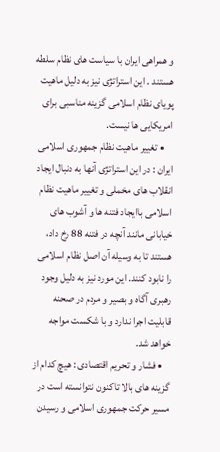و همراهی ایران با سیاست های نظام سلطه هستند . این استراتژی نیز به دلیل ماهیت پویای نظام اسلامی گزینه مناسبی برای امریکایی ها نیست.
    • تغییر ماهیت نظام جمهوری اسلامی ایران : در این استراتژی آنها به دنبال ایجاد انقلاب های مخملی و تغییر ماهیت نظام اسلامی باایجاد فتنه ها و آشوب های خیابانی مانند آنچه در فتنه 88 رخ داد، هستند تا به وسیله آن اصل نظام اسلامی را نابود کنند. این مورد نیز به دلیل وجود رهبری آگاه و بصیر و مردم در صحنه قابلیت اجرا ندارد و با شکست مواجه خواهد شد.
    • فشار و تحریم اقتصادی : هیچ کدام از گزینه های بالا تاکنون نتوانسته است در مسیر حرکت جمهوری اسلامی و رسیدن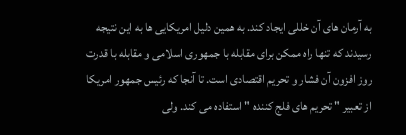به آرمان های آن خللی ایجاد کند. به همین دلیل امریکایی ها به این نتیجه رسیدند که تنها راه ممکن برای مقابله با جمهوری اسلامی و مقابله با قدرت روز افزون آن فشار و تحریم اقتصادی است. تا آنجا که رئیس جمهور امریکا از تعبیر " تحریم های فلج کننده " استفاده می کند. ولی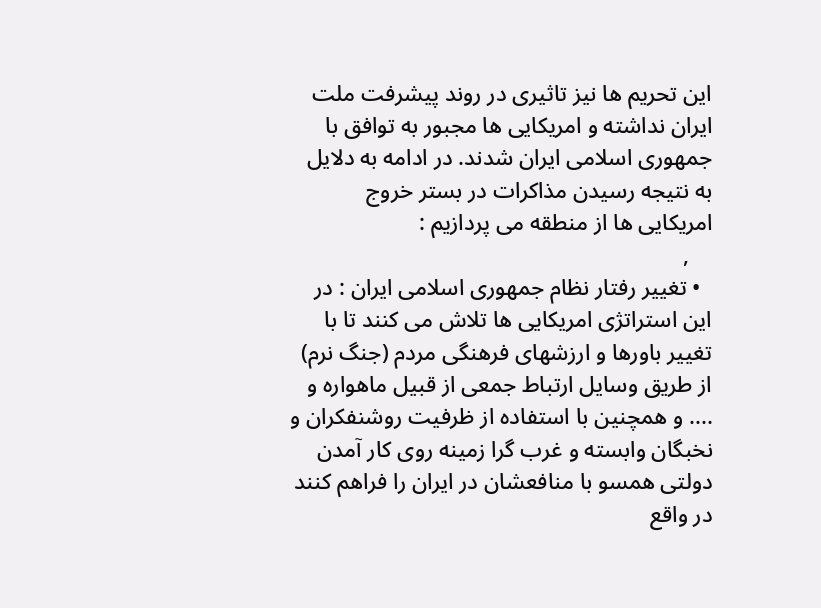این تحریم ها نیز تاثیری در روند پیشرفت ملت ایران نداشته و امریکایی ها مجبور به توافق با جمهوری اسلامی ایران شدند. در ادامه به دلایل به نتیجه رسیدن مذاکرات در بستر خروج امریکایی ها از منطقه می پردازیم :
    ,
  • تغییر رفتار نظام جمهوری اسلامی ایران : در این استراتژی امریکایی ها تلاش می کنند تا با تغییر باورها و ارزشهای فرهنگی مردم (جنگ نرم) از طریق وسایل ارتباط جمعی از قبیل ماهواره و .... و همچنین با استفاده از ظرفیت روشنفکران و نخبگان وابسته و غرب گرا زمینه روی کار آمدن دولتی همسو با منافعشان در ایران را فراهم کنند در واقع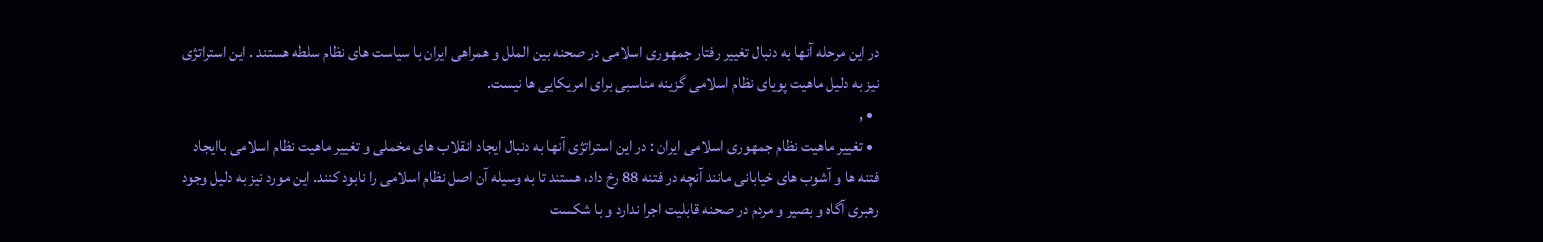در این مرحله آنها به دنبال تغییر رفتار جمهوری اسلامی در صحنه بین الملل و همراهی ایران با سیاست های نظام سلطه هستند . این استراتژی نیز به دلیل ماهیت پویای نظام اسلامی گزینه مناسبی برای امریکایی ها نیست.
  • ,
  • تغییر ماهیت نظام جمهوری اسلامی ایران : در این استراتژی آنها به دنبال ایجاد انقلاب های مخملی و تغییر ماهیت نظام اسلامی باایجاد فتنه ها و آشوب های خیابانی مانند آنچه در فتنه 88 رخ داد، هستند تا به وسیله آن اصل نظام اسلامی را نابود کنند. این مورد نیز به دلیل وجود رهبری آگاه و بصیر و مردم در صحنه قابلیت اجرا ندارد و با شکست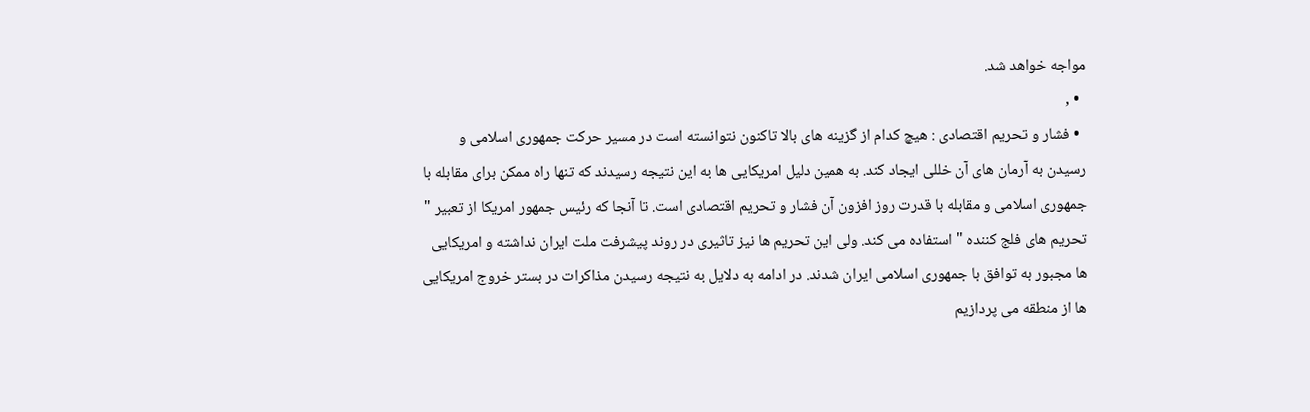مواجه خواهد شد.
  • ,
  • فشار و تحریم اقتصادی : هیچ کدام از گزینه های بالا تاکنون نتوانسته است در مسیر حرکت جمهوری اسلامی و رسیدن به آرمان های آن خللی ایجاد کند. به همین دلیل امریکایی ها به این نتیجه رسیدند که تنها راه ممکن برای مقابله با جمهوری اسلامی و مقابله با قدرت روز افزون آن فشار و تحریم اقتصادی است. تا آنجا که رئیس جمهور امریکا از تعبیر " تحریم های فلج کننده " استفاده می کند. ولی این تحریم ها نیز تاثیری در روند پیشرفت ملت ایران نداشته و امریکایی ها مجبور به توافق با جمهوری اسلامی ایران شدند. در ادامه به دلایل به نتیجه رسیدن مذاکرات در بستر خروج امریکایی ها از منطقه می پردازیم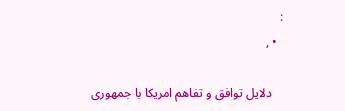:
  • ,

    دلایل توافق و تفاهم امریکا با جمهوری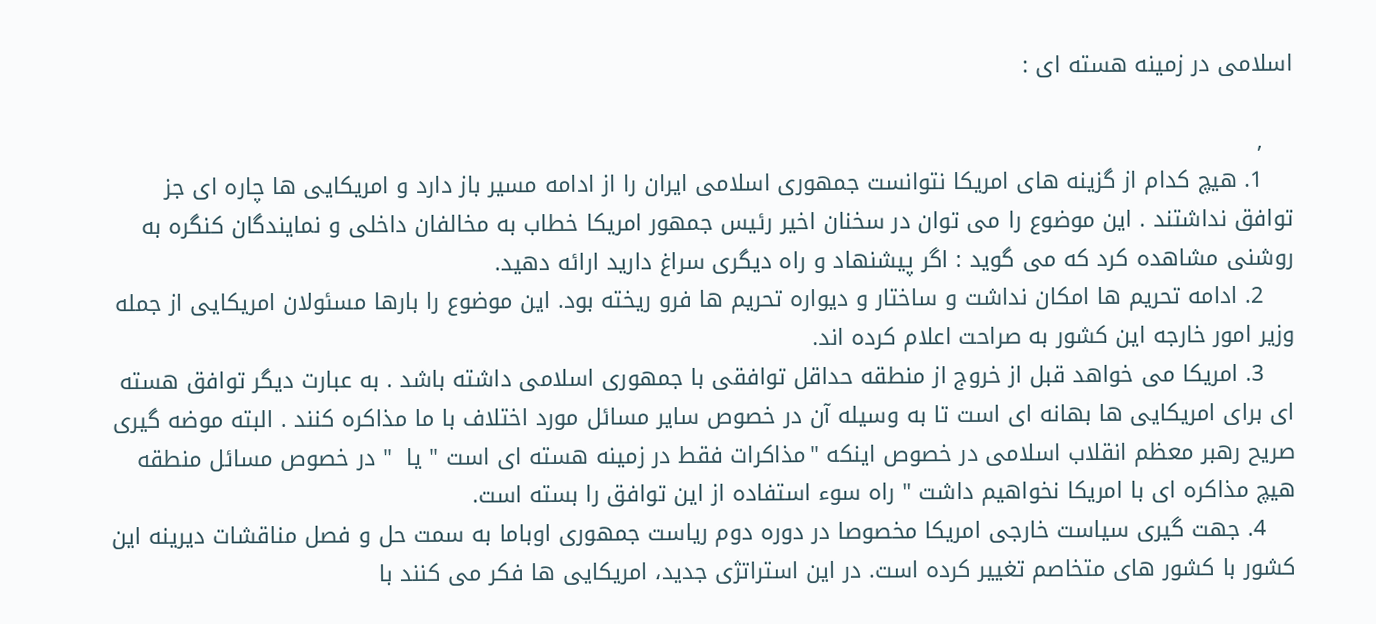اسلامی در زمینه هسته ای :

    ,
    1. هیچ کدام از گزینه های امریکا نتوانست جمهوری اسلامی ایران را از ادامه مسیر باز دارد و امریکایی ها چاره ای جز توافق نداشتند . این موضوع را می توان در سخنان اخیر رئیس جمهور امریکا خطاب به مخالفان داخلی و نمایندگان کنگره به روشنی مشاهده کرد که می گوید : اگر پیشنهاد و راه دیگری سراغ دارید ارائه دهید.
    2. ادامه تحریم ها امکان نداشت و ساختار و دیواره تحریم ها فرو ریخته بود. این موضوع را بارها مسئولان امریکایی از جمله وزیر امور خارجه این کشور به صراحت اعلام کرده اند.
    3. امریکا می خواهد قبل از خروج از منطقه حداقل توافقی با جمهوری اسلامی داشته باشد . به عبارت دیگر توافق هسته ای برای امریکایی ها بهانه ای است تا به وسیله آن در خصوص سایر مسائل مورد اختلاف با ما مذاکره کنند . البته موضه گیری صریح رهبر معظم انقلاب اسلامی در خصوص اینکه "مذاکرات فقط در زمینه هسته ای است " یا  " در خصوص مسائل منطقه هیچ مذاکره ای با امریکا نخواهیم داشت " راه سوء استفاده از این توافق را بسته است.
    4. جهت گیری سیاست خارجی امریکا مخصوصا در دوره دوم ریاست جمهوری اوباما به سمت حل و فصل مناقشات دیرینه این کشور با کشور های متخاصم تغییر کرده است. در این استراتژی جدید، امریکایی ها فکر می کنند با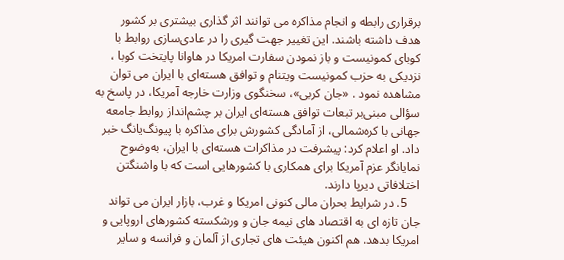برقراری رابطه و انجام مذاکره می توانند اثر گذاری بیشتری بر کشور هدف داشته باشند. این تغییر جهت گیری را در عادی‌سازی روابط با کوبای کمونیست و باز نمودن سفارت امریکا در هاوانا پایتخت کوبا ، نزدیکی به حزب کمونیست ویتنام و توافق هسته‌ای با ایران می توان مشاهده نمود . «جان کربی»، سخنگوی وزارت خارجه آمریکا، در پاسخ به سؤالی مبنی‌بر تبعات توافق هسته‌ای ایران بر چشم‌انداز روابط جامعه جهانی با کره‌شمالی، از آمادگی کشورش برای مذاکره با پیونگ‌یانگ خبر داد. او اعلام کرد: پیشرفت در مذاکرات هسته‌ای با ایران، به‌وضوح نمایانگر عزم آمریکا برای همکاری با کشورهایی است که با واشنگتن اختلافاتی دیرپا دارند.
    5. در شرایط بحران مالی کنونی امریکا و غرب، بازار ایران می تواند جان تازه ای به اقتصاد های نیمه جان و ورشکسته کشورهای اروپایی و امریکا بدهد. هم اکنون هیئت های تجاری از آلمان و فرانسه و سایر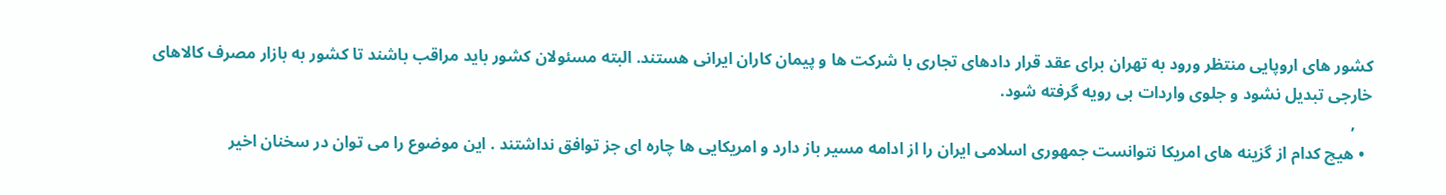کشور های اروپایی منتظر ورود به تهران برای عقد قرار دادهای تجاری با شرکت ها و پیمان کاران ایرانی هستند. البته مسئولان کشور باید مراقب باشند تا کشور به بازار مصرف کالاهای خارجی تبدیل نشود و جلوی واردات بی رویه گرفته شود.
    ,
  • هیچ کدام از گزینه های امریکا نتوانست جمهوری اسلامی ایران را از ادامه مسیر باز دارد و امریکایی ها چاره ای جز توافق نداشتند . این موضوع را می توان در سخنان اخیر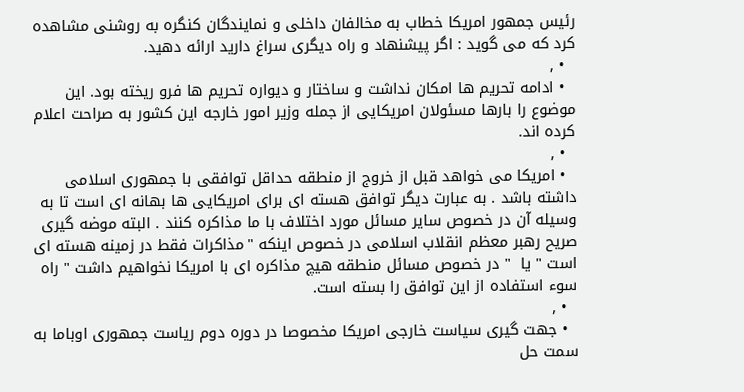رئیس جمهور امریکا خطاب به مخالفان داخلی و نمایندگان کنگره به روشنی مشاهده کرد که می گوید : اگر پیشنهاد و راه دیگری سراغ دارید ارائه دهید.
  • ,
  • ادامه تحریم ها امکان نداشت و ساختار و دیواره تحریم ها فرو ریخته بود. این موضوع را بارها مسئولان امریکایی از جمله وزیر امور خارجه این کشور به صراحت اعلام کرده اند.
  • ,
  • امریکا می خواهد قبل از خروج از منطقه حداقل توافقی با جمهوری اسلامی داشته باشد . به عبارت دیگر توافق هسته ای برای امریکایی ها بهانه ای است تا به وسیله آن در خصوص سایر مسائل مورد اختلاف با ما مذاکره کنند . البته موضه گیری صریح رهبر معظم انقلاب اسلامی در خصوص اینکه "مذاکرات فقط در زمینه هسته ای است " یا  " در خصوص مسائل منطقه هیچ مذاکره ای با امریکا نخواهیم داشت " راه سوء استفاده از این توافق را بسته است.
  • ,
  • جهت گیری سیاست خارجی امریکا مخصوصا در دوره دوم ریاست جمهوری اوباما به سمت حل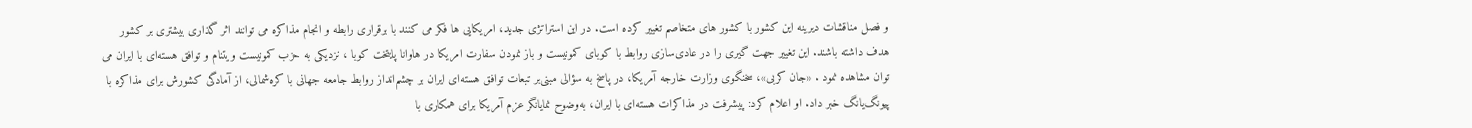و فصل مناقشات دیرینه این کشور با کشور های متخاصم تغییر کرده است. در این استراتژی جدید، امریکایی ها فکر می کنند با برقراری رابطه و انجام مذاکره می توانند اثر گذاری بیشتری بر کشور هدف داشته باشند. این تغییر جهت گیری را در عادی‌سازی روابط با کوبای کمونیست و باز نمودن سفارت امریکا در هاوانا پایتخت کوبا ، نزدیکی به حزب کمونیست ویتنام و توافق هسته‌ای با ایران می توان مشاهده نمود . «جان کربی»، سخنگوی وزارت خارجه آمریکا، در پاسخ به سؤالی مبنی‌بر تبعات توافق هسته‌ای ایران بر چشم‌انداز روابط جامعه جهانی با کره‌شمالی، از آمادگی کشورش برای مذاکره با پیونگ‌یانگ خبر داد. او اعلام کرد: پیشرفت در مذاکرات هسته‌ای با ایران، به‌وضوح نمایانگر عزم آمریکا برای همکاری با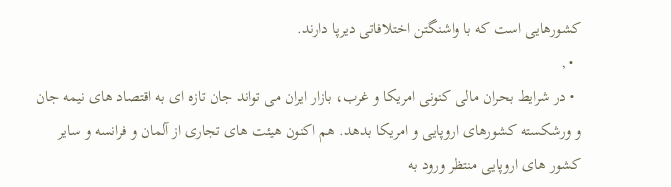کشورهایی است که با واشنگتن اختلافاتی دیرپا دارند.
  • ,
  • در شرایط بحران مالی کنونی امریکا و غرب، بازار ایران می تواند جان تازه ای به اقتصاد های نیمه جان و ورشکسته کشورهای اروپایی و امریکا بدهد. هم اکنون هیئت های تجاری از آلمان و فرانسه و سایر کشور های اروپایی منتظر ورود به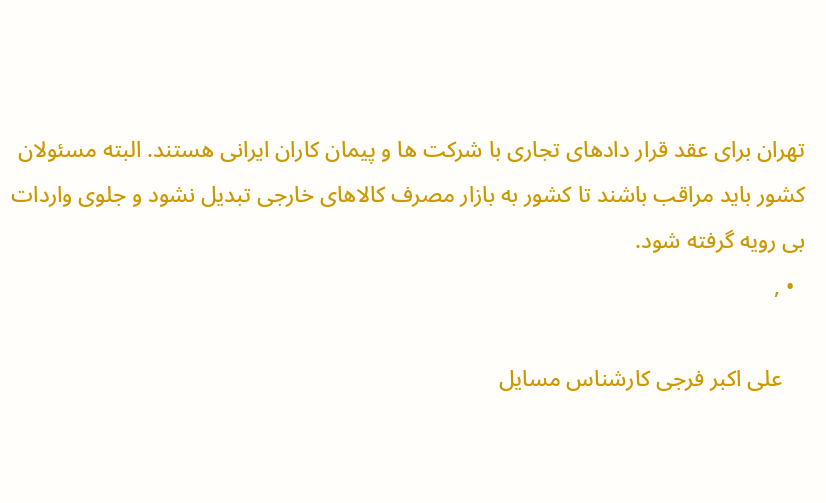تهران برای عقد قرار دادهای تجاری با شرکت ها و پیمان کاران ایرانی هستند. البته مسئولان کشور باید مراقب باشند تا کشور به بازار مصرف کالاهای خارجی تبدیل نشود و جلوی واردات بی رویه گرفته شود.
  • ,

    علی اکبر فرجی کارشناس مسایل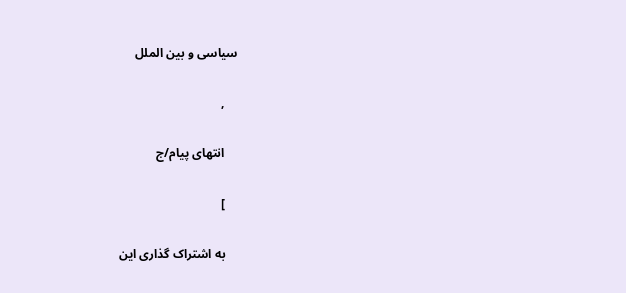سیاسی و بین الملل

    ,

    انتهای پیام/ج

    ]

    به اشتراک گذاری این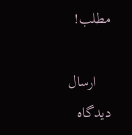مطلب!

    ارسال دیدگاه